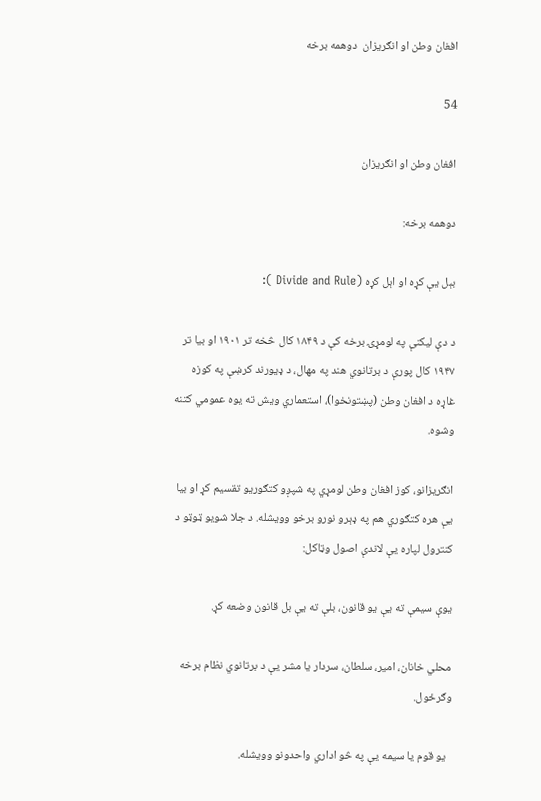افغان وطن او انګریزان  دوهمه برخه

54

افغان وطن او انګریزان

دوهمه برخه:

بېل یې کړه او اېل کړه (Divide and Rule ):

د دې لیکنې په لومړۍ برخه کې د ۱۸۴۹ کال څخه تر ۱۹۰۱ او بیا تر ۱۹۴۷ کال پورې د برتانوي هند په مهال، د ډیورند کرښې په کوزه غاړه د افغان وطن (پښتونخوا)، استعماري ویش ته یوه عمومي کتنه وشوه.

انګریزانو، کوز افغان وطن لومړي په شپږو کتګوریو تقسیم کړ او بیا یې هره کتګوري هم په ډېرو نورو برخو وویشله. د جلا شویو ټوټو د کنترول لپاره یې لاندې اصول وټاکل:

یوې سیمې ته یې یو قانون، بلې ته یې بل قانون وضعه کړ.

محلي خانان، امیر، سلطان، سردار یا مشر یې د برتانوي نظام برخه وګرځول.

  یو قوم یا سیمه یې په څو اداري واحدونو وویشله.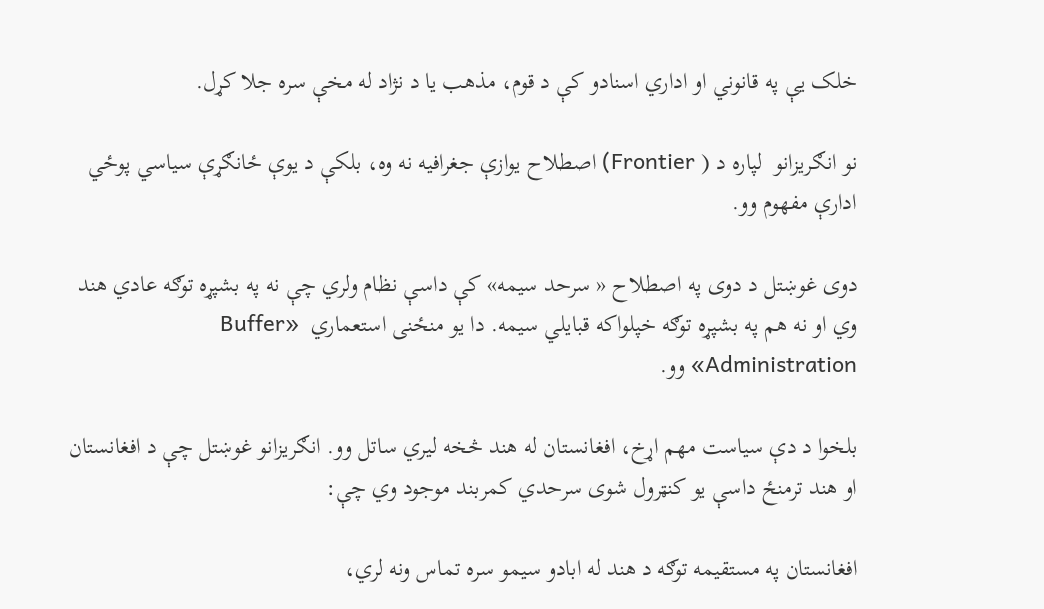خلک یې په قانوني او اداري اسنادو کې د قوم، مذهب یا د نژاد له مخې سره جلا کړل.

نو انګریزانو  لپاره د ( Frontier) اصطلاح یوازې جغرافیه نه وه، بلکې د یوې ځانګړې سیاسي پوځي ادارې مفهوم وو.

دوی غوښتل د دوی په اصطلاح « سرحد سیمه» کې داسې نظام ولري چې نه په بشپړه توګه عادي هند وي او نه هم په بشپړه توګه خپلواکه قبایلي سیمه. دا یو منځنی استعماري  «Buffer Administration» وو.

بلخوا د دې سیاست مهم اړخ، افغانستان له هند څخه لیري ساتل وو. انګریزانو غوښتل چې د افغانستان او هند ترمنځ داسې یو کنټرول شوی سرحدي کمربند موجود وي چې:

افغانستان په مستقیمه توګه د هند له ابادو سیمو سره تماس ونه لري،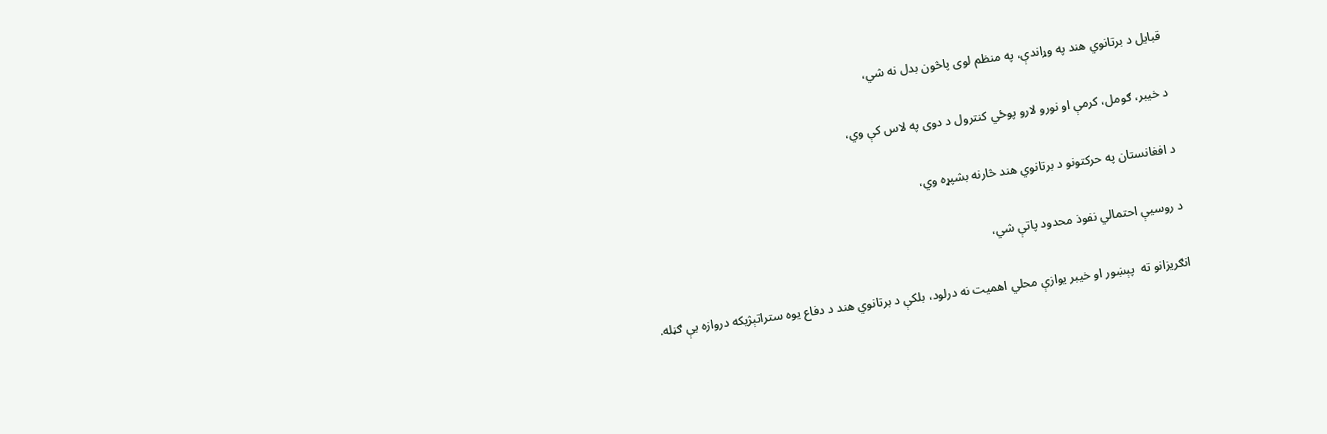قبایل د برتانوي هند په وړاندې، په منظم لوی پاڅون بدل نه شي،

د خیبر، ګومل، کرمې او نورو لارو پوځي کنترول د دوی په لاس کې وي،

د افغانستان په حرکتونو د برتانوي هند څارنه بشپړه وي،

د روسیې احتمالي نفوذ محدود پاتې شي،

انګریزانو ته  پېښور او خیبر یوازې محلي اهمیت نه درلود، بلکې د برتانوي هند د دفاع یوه ستراتېژيکه دروازه یې ګڼله.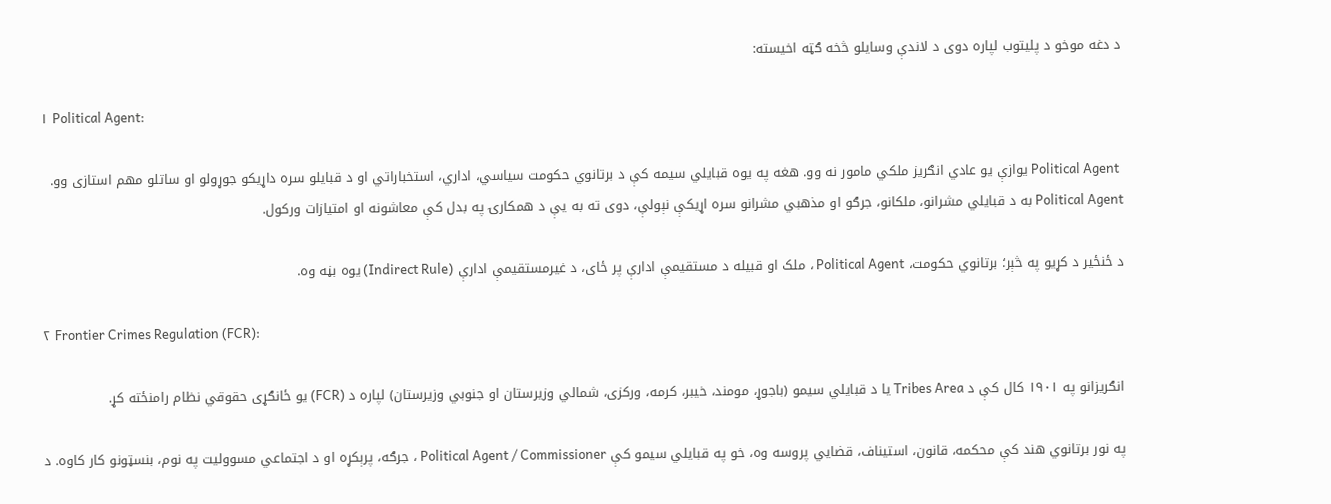د دغه موخو د پلیتوب لپاره دوی د لاندې وسایلو څخه ګټه اخیسته:

۱ Political Agent:

 Political Agent یوازې یو عادي انګریز ملکي مامور نه وو. هغه په یوه قبایلي سیمه کې د برتانوي حکومت سیاسي، اداري، استخباراتي او د قبایلو سره داړیکو جوړولو او ساتلو مهم استازی وو. Political Agent به د قبایلي مشرانو، ملکانو، جرګو او مذهبي مشرانو سره اړیکې نېولې، دوی ته به یې د همکارۍ په بدل کې معاشونه او امتیازات ورکول.

د ځنځیر د کړیو په څېر؛ برتانوي حکومت، Political Agent ، ملک او قبیله د مستقیمې ادارې پر ځای، د غیرمستقیمې ادارې (Indirect Rule) یوه بڼه وه.

۲ Frontier Crimes Regulation (FCR):

انګریزانو په ۱۹۰۱ کال کې د Tribes Area یا د قبایلي سیمو (باجوړ، مومند، خیبر، کرمه، ورکزی، شمالي وزیرستان او جنوبي وزیرستان) لپاره د (FCR) یو ځانګړی حقوقي نظام رامنځته کړ.

په نور برتانوي هند کې محکمه، قانون، استیناف، قضایي پروسه وه، خو په قبایلي سیمو کې Political Agent / Commissioner ، جرګه، پرېکړه او د اجتماعي مسوولیت په نوم، بنسټونو کار کاوه. د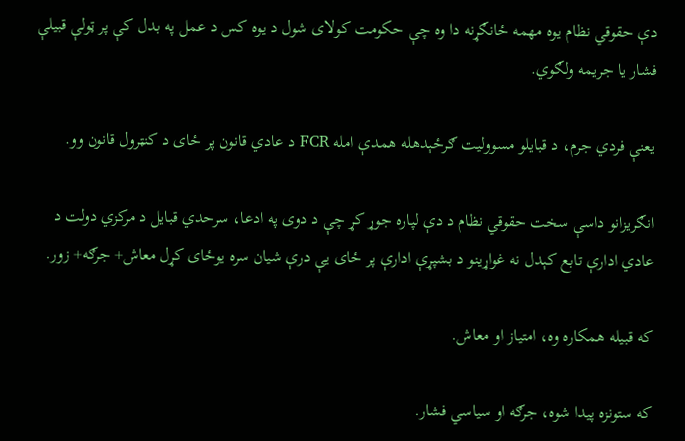دې حقوقي نظام یوه مهمه ځانګړنه دا وه چې حکومت کولای شول د یوه کس د عمل په بدل کې پر ټولې قبیلې فشار یا جریمه ولګوي.

یعنې فردي جرم، د قبایلو مسوولیت ګرځېدهله همدې امله FCR د عادي قانون پر ځای د کنټرول قانون وو.

انګریزانو داسې سخت حقوقي نظام د دې لپاره جوړ کړ چې د دوی په ادعا، سرحدي قبایل د مرکزي دولت د عادي ادارې تابع کېدل نه غواړينو د بشپړې ادارې پر ځای یې درې شیان سره یوځای کړل معاش+ جرګه+ زور.

که قبیله همکاره وه، امتیاز او معاش.

که ستونزه پیدا شوه، جرګه او سیاسي فشار.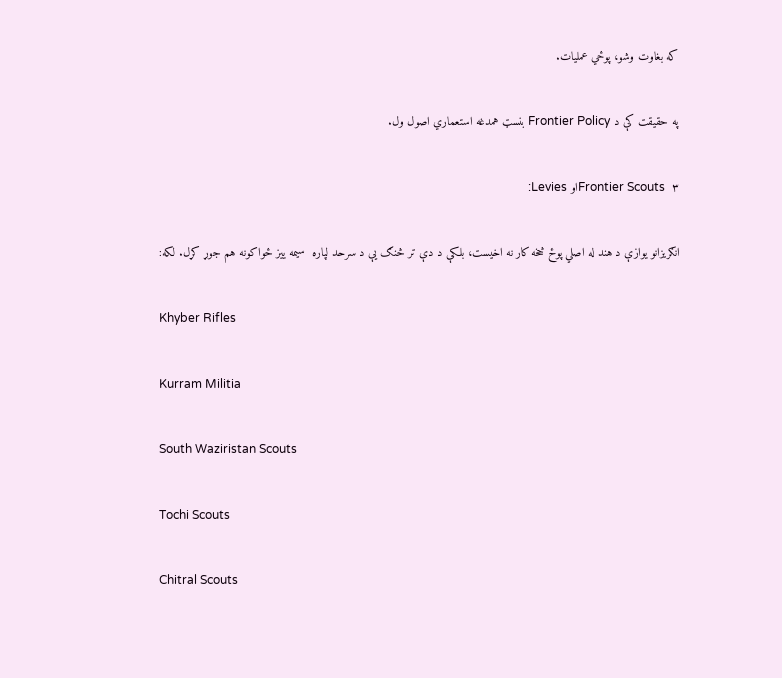که بغاوت وشو، پوځي عملیات.

په حقیقت کې د Frontier Policy بنسټ همدغه استعماري اصول ول.

۳  Frontier Scoutsاو Levies:

انګریزانو یوازې د هند له اصلي پوځ څخه کار نه اخیست، بلکې د دې تر څنګ یې د سرحد لپاره  سیمه‌ ییز ځواکونه هم جوړ کړل. لکه:

Khyber Rifles

Kurram Militia

South Waziristan Scouts

Tochi Scouts

Chitral Scouts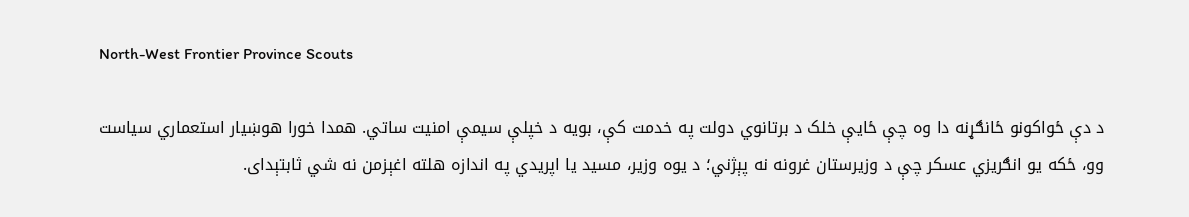North-West Frontier Province Scouts

د دې ځواکونو ځانګړنه دا وه چې ځایې خلک د برتانوي دولت په خدمت کې، بویه د خپلې سیمې امنیت ساتي. همدا خورا هوښیار استعماري سیاست وو، ځکه یو انګریزي عسکر چې د وزیرستان غرونه نه پېژني؛ د یوه وزیر، مسید یا اپریدي په اندازه هلته اغېزمن نه شي ثابتېدای.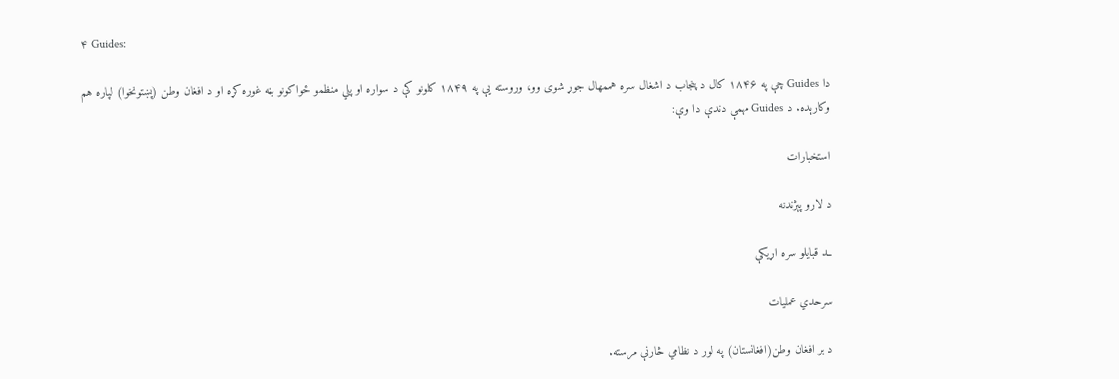۴ Guides:

دا Guides چې په ۱۸۴۶ کال د پنجاب د اشغال سره هممهال جوړ شوی وو، وروسته یې په ۱۸۴۹ کلونو کې د سواره او پلي منظمو ځواکونو بڼه غوره کړه او د افغان وطن (پښتونخوا) لپاره هم وکارېده. د Guides مهمې دندې دا وې:

استخبارات

د لارو پېژندنه

ــد قبایلو سره اړیکې

سرحدي عملیات

د بر افغان وطن(افغانستان) په لور د نظامي څارنې مرسته.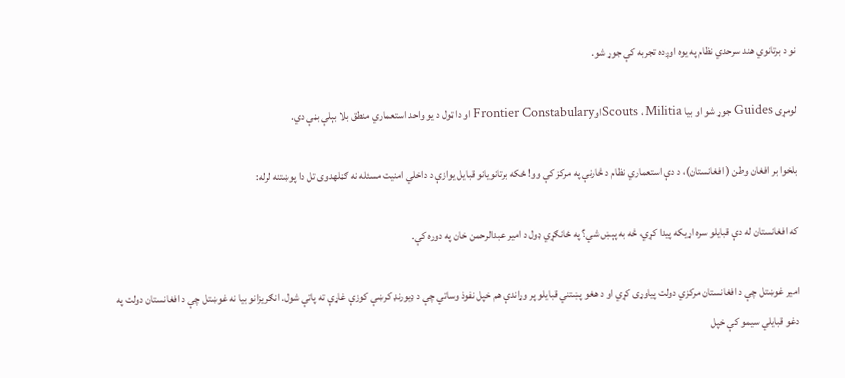نو د برتانوي هند سرحدي نظام په یوه اوږده تجربه کې جوړ شو.

لومړی Guides جوړ شو او بیا Scouts ، MilitiaاوFrontier Constabulary او دا ټول د یو واحد استعماري منطق بلا بېلې بڼې دي.

بلخوا بر افغان وطن ( افغانستان)، د دې استعماري نظام د څارنې په مرکز کې وو! ځکه برتانویانو قبایل یوازې د داخلي امنیت مسئله نه ګڼلهدوی تل دا پوښتنه لرله:

که افغانستان له دې قبایلو سره اړیکه پیدا کړي، څه به پېښ شي؟ په ځانګړي ډول د امیر عبدالرحمن خان په دوره کې.

امیر غوښتل چې د افغانستان مرکزي دولت پیاوړی کړي او د هغو پښتني قبایلو پر وړاندې هم خپل نفوذ وساتي چې د ډیورنډ کرښې کوزې غاړې ته پاتې شول. انګریزانو بیا نه غوښتل چې د افغانستان دولت په دغو قبایلي سیمو کې خپل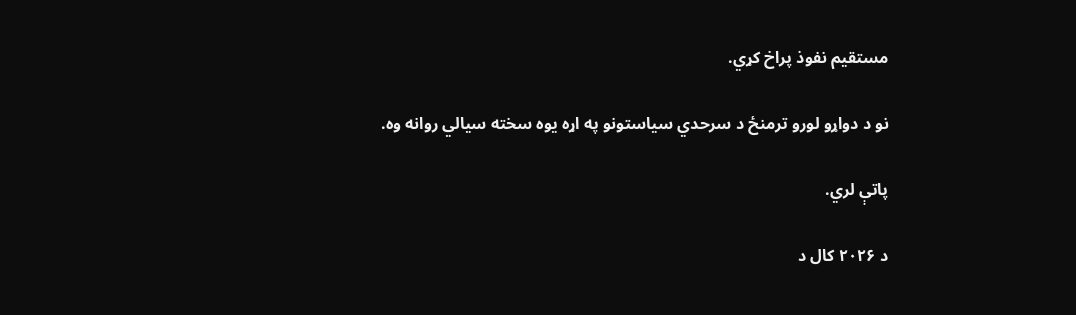مستقیم نفوذ پراخ کړي.

نو د دواړو لورو ترمنځ د سرحدي سیاستونو په اړه یوه سخته سیالي روانه وه.

پاتې لري.

د ۲۰۲۶ کال د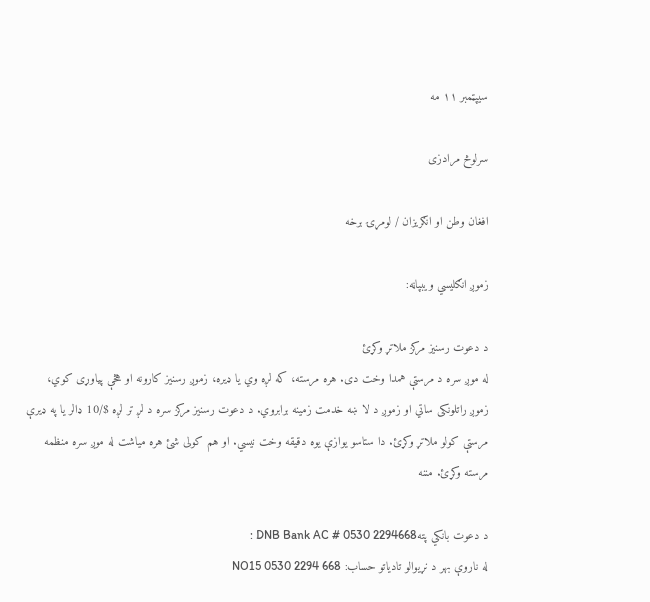سیپټمبر ۱۱ مه

سرلوڅ مرادزی

افغان وطن او انګریزان / لومړۍ برخه

زموږ انګلیسي ویبپاڼه:

د دعوت رسنیز مرکز ملاتړ وکړئ
له موږ سره د مرستې همدا وخت دی. هره مرسته، که لږه وي یا ډیره، زموږ رسنیز کارونه او هڅې پیاوړی کوي، زموږ راتلونکی ساتي او زموږ د لا ښه خدمت زمینه برابروي. د دعوت رسنیز مرکز سره د لږ تر لږه $/10 ډالر یا په ډیرې مرستې کولو ملاتړ وکړئ. دا ستاسو یوازې یوه دقیقه وخت نیسي. او هم کولی شئ هره میاشت له موږ سره منظمه مرسته وکړئ. مننه

د دعوت بانکي پتهDNB Bank AC # 0530 2294668 :
له ناروې بهر د نړیوالو تادیاتو حساب: NO15 0530 2294 668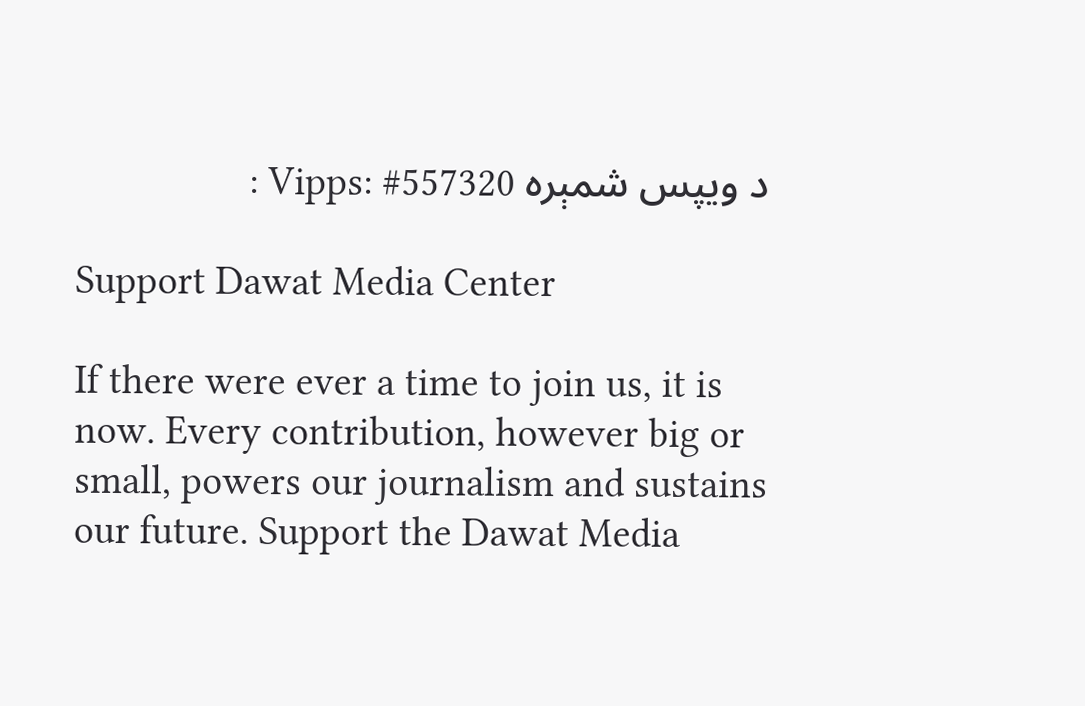د ویپس شمېره Vipps: #557320 :

Support Dawat Media Center

If there were ever a time to join us, it is now. Every contribution, however big or small, powers our journalism and sustains our future. Support the Dawat Media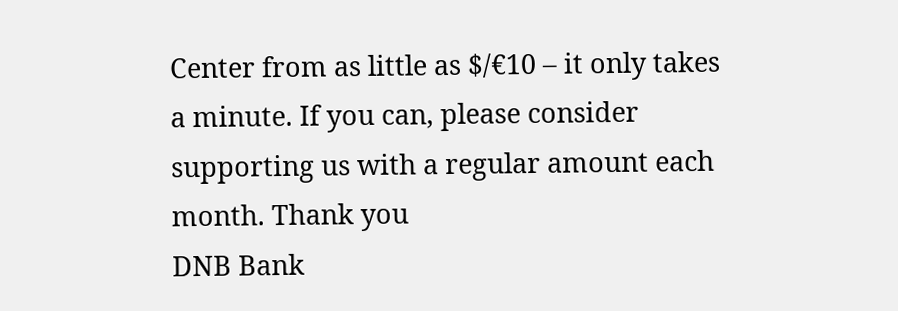Center from as little as $/€10 – it only takes a minute. If you can, please consider supporting us with a regular amount each month. Thank you
DNB Bank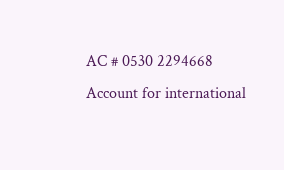AC # 0530 2294668
Account for international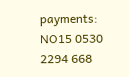payments: NO15 0530 2294 668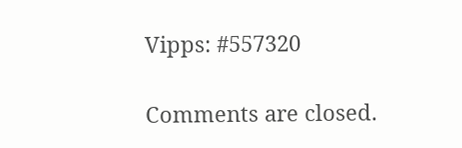Vipps: #557320

Comments are closed.